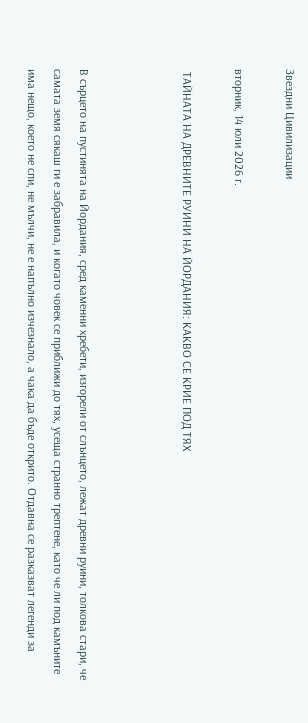Звездни Цивилизации

вторник, 14 юли 2026 г.

 ТАЙНАТА НА ДРЕВНИТЕ РУИНИ НА ЙОРДАНИЯ: КАКВО СЕ КРИЕ ПОД ТЯХ



В сърцето на пустинята на Йордания, сред каменни хребети, изгорели от слънцето, лежат древни руини, толкова стари, че самата земя сякаш ги е забравила, и когато човек се приближи до тях, усеща странно трептене, като че ли под камъните има нещо, което не спи, не мълчи, не е напълно изчезнало, а чака да бъде открито. Отдавна се разказват легенди за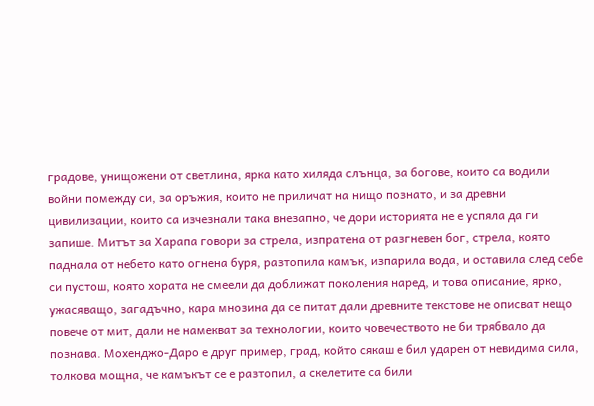градове, унищожени от светлина, ярка като хиляда слънца, за богове, които са водили войни помежду си, за оръжия, които не приличат на нищо познато, и за древни цивилизации, които са изчезнали така внезапно, че дори историята не е успяла да ги запише. Митът за Харапа говори за стрела, изпратена от разгневен бог, стрела, която паднала от небето като огнена буря, разтопила камък, изпарила вода, и оставила след себе си пустош, която хората не смеели да доближат поколения наред, и това описание, ярко, ужасяващо, загадъчно, кара мнозина да се питат дали древните текстове не описват нещо повече от мит, дали не намекват за технологии, които човечеството не би трябвало да познава. Мохенджо‑Даро е друг пример, град, който сякаш е бил ударен от невидима сила, толкова мощна, че камъкът се е разтопил, а скелетите са били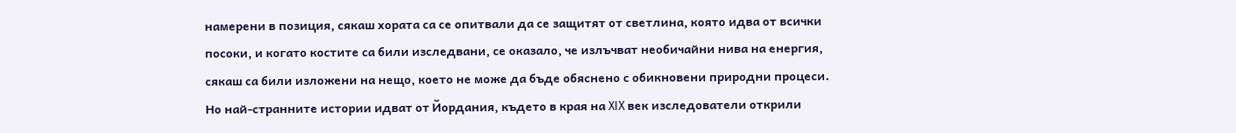намерени в позиция, сякаш хората са се опитвали да се защитят от светлина, която идва от всички посоки, и когато костите са били изследвани, се оказало, че излъчват необичайни нива на енергия, сякаш са били изложени на нещо, което не може да бъде обяснено с обикновени природни процеси. Но най‑странните истории идват от Йордания, където в края на XIX век изследователи открили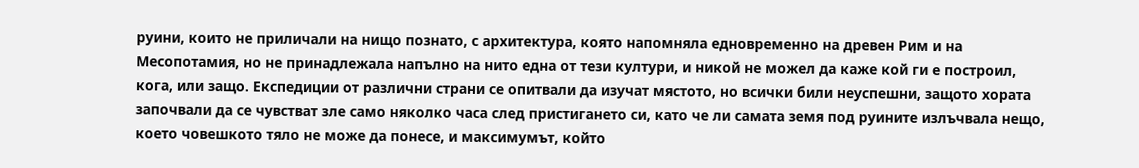руини, които не приличали на нищо познато, с архитектура, която напомняла едновременно на древен Рим и на Месопотамия, но не принадлежала напълно на нито една от тези култури, и никой не можел да каже кой ги е построил, кога, или защо. Експедиции от различни страни се опитвали да изучат мястото, но всички били неуспешни, защото хората започвали да се чувстват зле само няколко часа след пристигането си, като че ли самата земя под руините излъчвала нещо, което човешкото тяло не може да понесе, и максимумът, който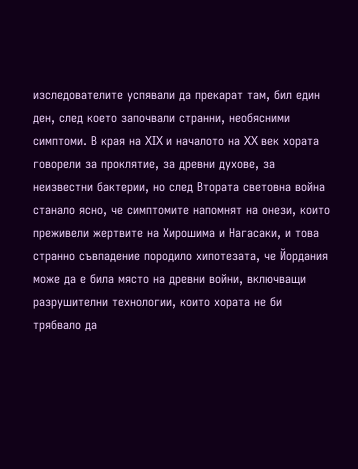изследователите успявали да прекарат там, бил един ден, след което започвали странни, необясними симптоми. В края на XIX и началото на XX век хората говорели за проклятие, за древни духове, за неизвестни бактерии, но след Втората световна война станало ясно, че симптомите напомнят на онези, които преживели жертвите на Хирошима и Нагасаки, и това странно съвпадение породило хипотезата, че Йордания може да е била място на древни войни, включващи разрушителни технологии, които хората не би трябвало да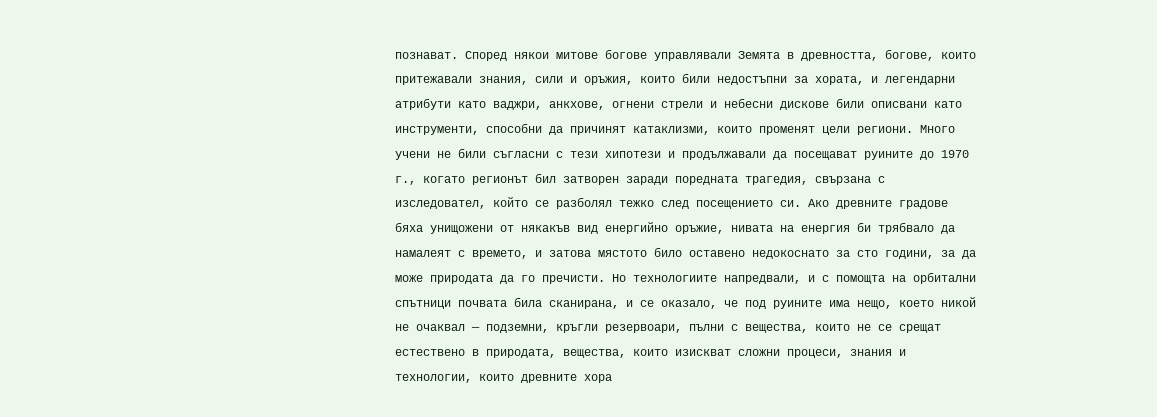познават. Според някои митове богове управлявали Земята в древността, богове, които притежавали знания, сили и оръжия, които били недостъпни за хората, и легендарни атрибути като ваджри, анкхове, огнени стрели и небесни дискове били описвани като инструменти, способни да причинят катаклизми, които променят цели региони. Много учени не били съгласни с тези хипотези и продължавали да посещават руините до 1970 г., когато регионът бил затворен заради поредната трагедия, свързана с изследовател, който се разболял тежко след посещението си. Ако древните градове бяха унищожени от някакъв вид енергийно оръжие, нивата на енергия би трябвало да намалеят с времето, и затова мястото било оставено недокоснато за сто години, за да може природата да го пречисти. Но технологиите напредвали, и с помощта на орбитални спътници почвата била сканирана, и се оказало, че под руините има нещо, което никой не очаквал — подземни, кръгли резервоари, пълни с вещества, които не се срещат естествено в природата, вещества, които изискват сложни процеси, знания и технологии, които древните хора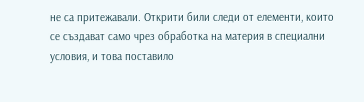не са притежавали. Открити били следи от елементи, които се създават само чрез обработка на материя в специални условия, и това поставило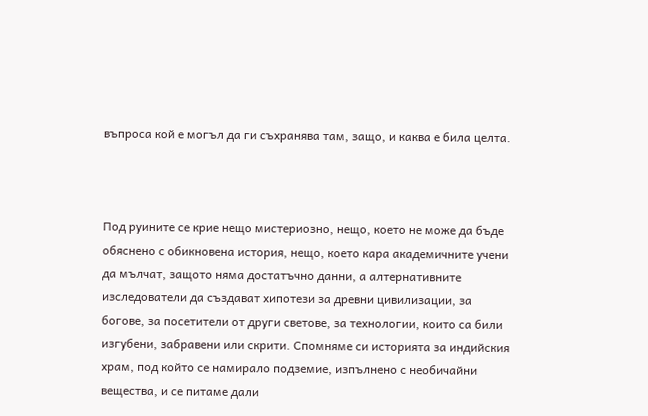въпроса кой е могъл да ги съхранява там, защо, и каква е била целта.



Под руините се крие нещо мистериозно, нещо, което не може да бъде обяснено с обикновена история, нещо, което кара академичните учени да мълчат, защото няма достатъчно данни, а алтернативните изследователи да създават хипотези за древни цивилизации, за богове, за посетители от други светове, за технологии, които са били изгубени, забравени или скрити. Спомняме си историята за индийския храм, под който се намирало подземие, изпълнено с необичайни вещества, и се питаме дали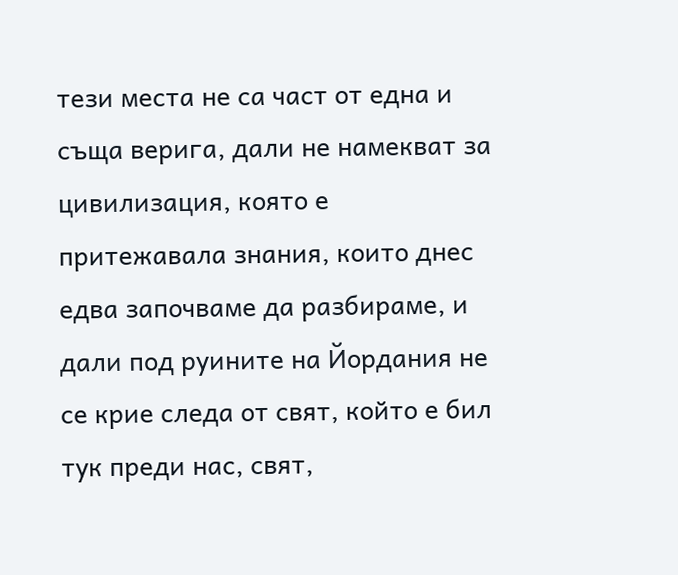тези места не са част от една и съща верига, дали не намекват за цивилизация, която е притежавала знания, които днес едва започваме да разбираме, и дали под руините на Йордания не се крие следа от свят, който е бил тук преди нас, свят,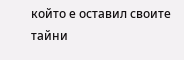който е оставил своите тайни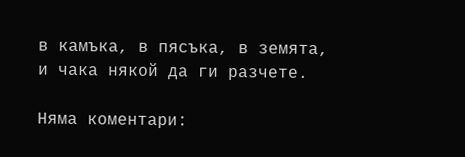в камъка, в пясъка, в земята, и чака някой да ги разчете.

Няма коментари: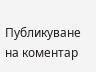Публикуване на коментар